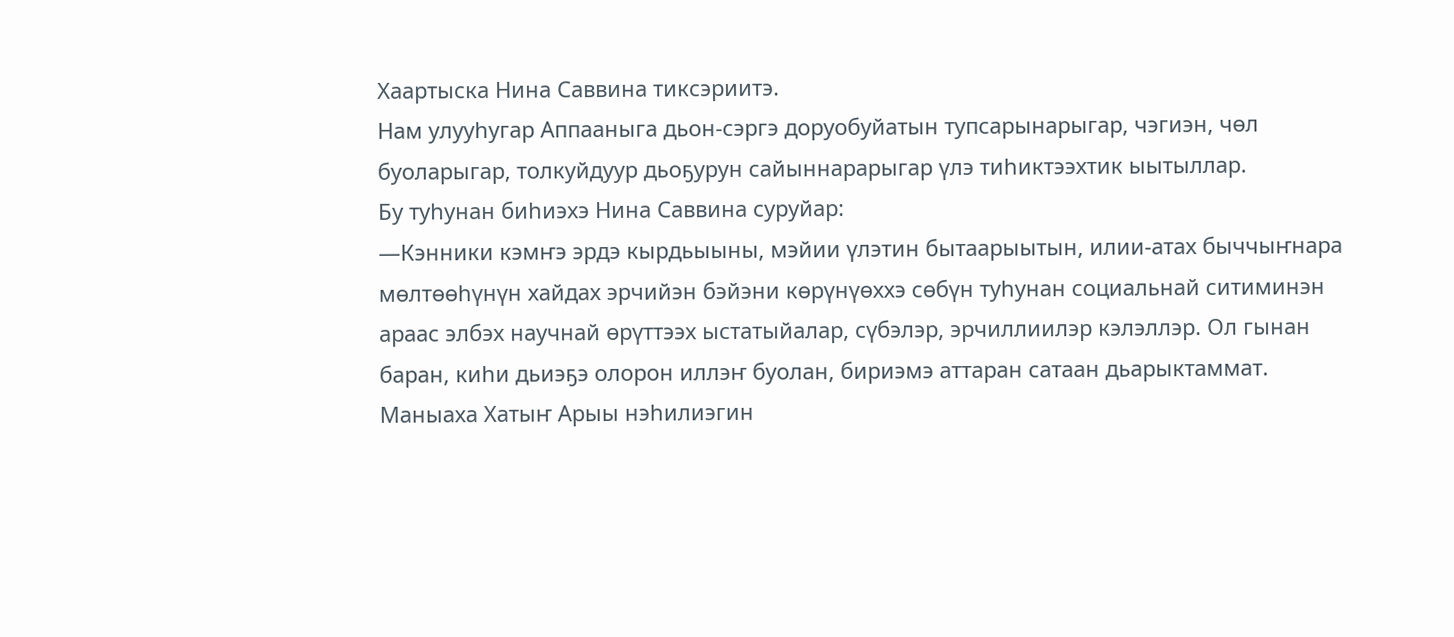Хаартыска Нина Саввина тиксэриитэ.
Нам улууһугар Аппааныга дьон-сэргэ доруобуйатын тупсарынарыгар, чэгиэн, чөл буоларыгар, толкуйдуур дьоҕурун сайыннарарыгар үлэ тиһиктээхтик ыытыллар.
Бу туһунан биһиэхэ Нина Саввина суруйар:
—Кэнники кэмҥэ эрдэ кырдьыыны, мэйии үлэтин бытаарыытын, илии-атах быччыҥнара мөлтөөһүнүн хайдах эрчийэн бэйэни көрүнүөххэ сөбүн туһунан социальнай ситиминэн араас элбэх научнай өрүттээх ыстатыйалар, сүбэлэр, эрчиллиилэр кэлэллэр. Ол гынан баран, киһи дьиэҕэ олорон иллэҥ буолан, бириэмэ аттаран сатаан дьарыктаммат.
Маныаха Хатыҥ Арыы нэһилиэгин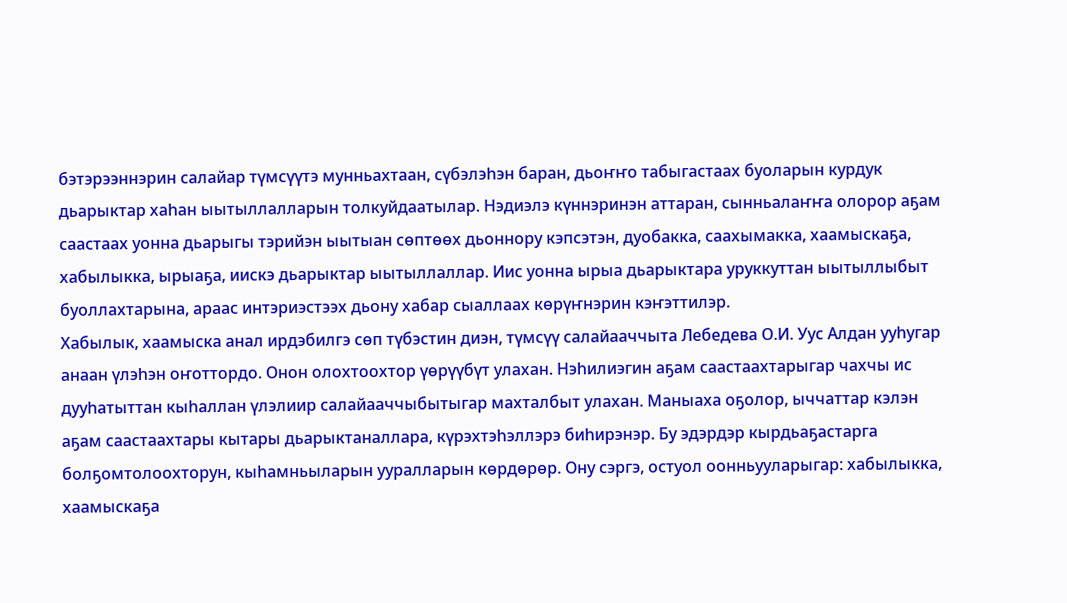бэтэрээннэрин салайар түмсүүтэ мунньахтаан, сүбэлэһэн баран, дьоҥҥо табыгастаах буоларын курдук дьарыктар хаһан ыытыллалларын толкуйдаатылар. Нэдиэлэ күннэринэн аттаран, сынньалаҥҥа олорор аҕам саастаах уонна дьарыгы тэрийэн ыытыан сөптөөх дьоннору кэпсэтэн, дуобакка, саахымакка, хаамыскаҕа, хабылыкка, ырыаҕа, иискэ дьарыктар ыытыллаллар. Иис уонна ырыа дьарыктара уруккуттан ыытыллыбыт буоллахтарына, араас интэриэстээх дьону хабар сыаллаах көрүҥнэрин кэҥэттилэр.
Хабылык, хаамыска анал ирдэбилгэ сөп түбэстин диэн, түмсүү салайааччыта Лебедева О.И. Уус Алдан ууһугар анаан үлэһэн оҥоттордо. Онон олохтоохтор үөрүүбүт улахан. Нэһилиэгин аҕам саастаахтарыгар чахчы ис дууһатыттан кыһаллан үлэлиир салайааччыбытыгар махталбыт улахан. Маныаха оҕолор, ыччаттар кэлэн аҕам саастаахтары кытары дьарыктаналлара, күрэхтэһэллэрэ биһирэнэр. Бу эдэрдэр кырдьаҕастарга болҕомтолоохторун, кыһамньыларын ууралларын көрдөрөр. Ону сэргэ, остуол оонньууларыгар: хабылыкка, хаамыскаҕа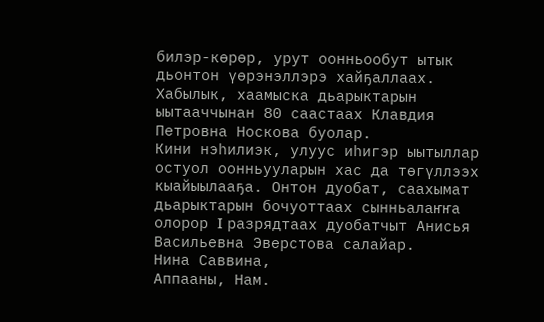билэр-көрөр, урут оонньообут ытык дьонтон үөрэнэллэрэ хайҕаллаах.
Хабылык, хаамыска дьарыктарын ыытааччынан 80 саастаах Клавдия Петровна Носкова буолар.
Кини нэһилиэк, улуус иһигэр ыытыллар остуол оонньууларын хас да төгүллээх кыайыылааҕа. Онтон дуобат, саахымат дьарыктарын бочуоттаах сынньалаҥҥа олорор I разрядтаах дуобатчыт Анисья Васильевна Эверстова салайар.
Нина Саввина,
Аппааны, Нам.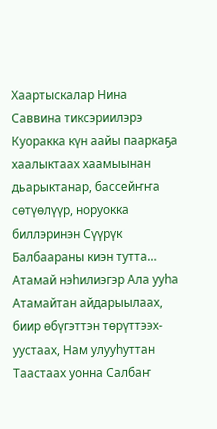Хаартыскалар Нина Саввина тиксэриилэрэ
Куоракка күн аайы пааркаҕа хаалыктаах хаамыынан дьарыктанар, бассейҥҥа сөтүөлүүр, норуокка биллэринэн Сүүрүк Балбаараны киэн тутта…
Атамай нэһилиэгэр Ала ууһа Атамайтан айдарыылаах, биир өбүгэттэн төрүттээх-уустаах, Нам улууһуттан Таастаах уонна Салбаҥ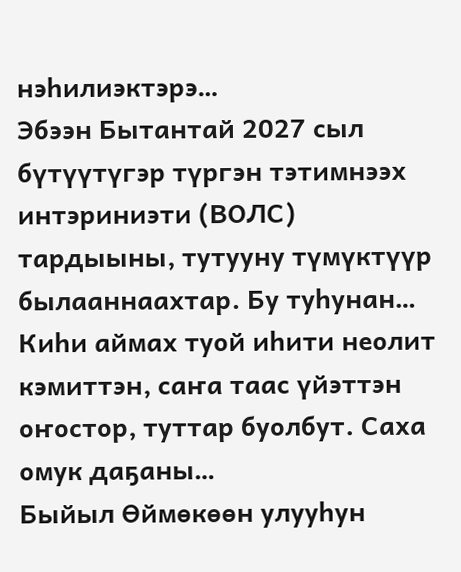нэһилиэктэрэ…
Эбээн Бытантай 2027 сыл бүтүүтүгэр түргэн тэтимнээх интэриниэти (ВОЛС) тардыыны, тутууну түмүктүүр былааннаахтар. Бу туһунан…
Киһи аймах туой иһити неолит кэмиттэн, саҥа таас үйэттэн оҥостор, туттар буолбут. Саха омук даҕаны…
Быйыл Өймөкөөн улууһун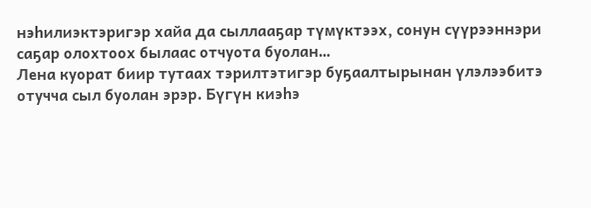нэһилиэктэригэр хайа да сыллааҕар түмүктээх, сонун сүүрээннэри саҕар олохтоох былаас отчуота буолан…
Лена куорат биир тутаах тэрилтэтигэр буҕаалтырынан үлэлээбитэ отучча сыл буолан эрэр. Бүгүн киэһэ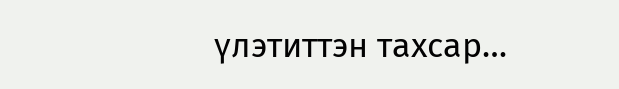үлэтиттэн тахсар…